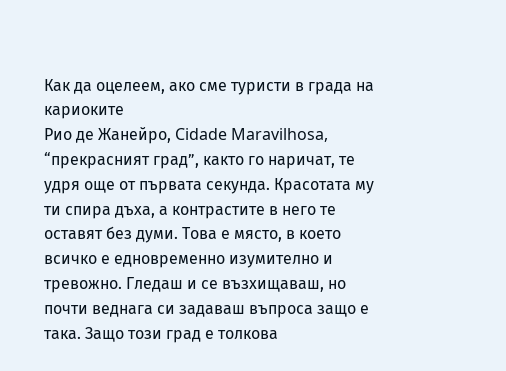Как да оцелеем, ако сме туристи в града на кариоките
Рио де Жанейро, Cidade Maravilhosa, “прекрасният град”, както го наричат, те удря още от първата секунда. Красотата му ти спира дъха, а контрастите в него те оставят без думи. Това е място, в което всичко е едновременно изумително и тревожно. Гледаш и се възхищаваш, но почти веднага си задаваш въпроса защо е така. Защо този град е толкова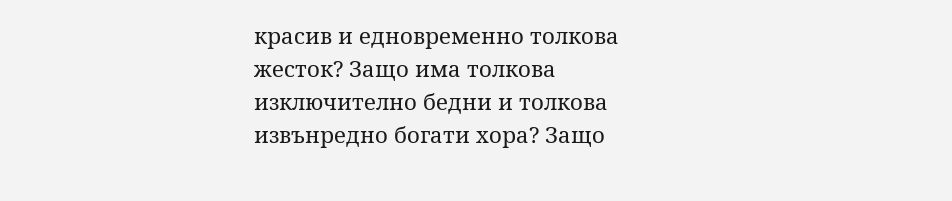красив и едновременно толкова жесток? Защо има толкова изключително бедни и толкова извънредно богати хора? Защо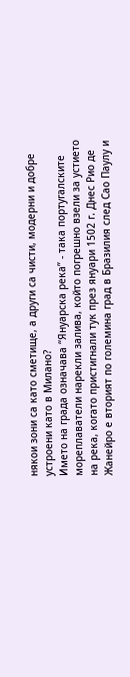някои зони са като сметище, а други са чисти, модерни и добре устроени като в Милано?
Името на града означава “Януарска река” - така португалските мореплаватели нарекли залива, който погрешно взели за устието на река, когато пристигнали тук през януари 1502 г. Днес Рио де Жанейро е вторият по големина град в Бразилия след Сао Паулу и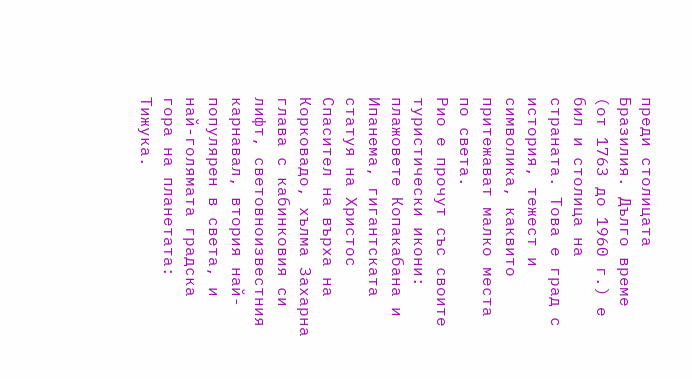преди столицата Бразилия. Дълго време (от 1763 до 1960 г.) е бил и столица на страната. Това е град с история, тежест и символика, каквито притежават малко места по света.
Рио е прочут със своите туристически икони: плажовете Копакабана и Ипанема, гигантската статуя на Христос Спасител на върха на Корковадо, хълма Захарна глава с кабинковия си лифт, световноизвестния карнавал, втория най-популярен в света, и най-голямата градска гора на планетата: Тижука.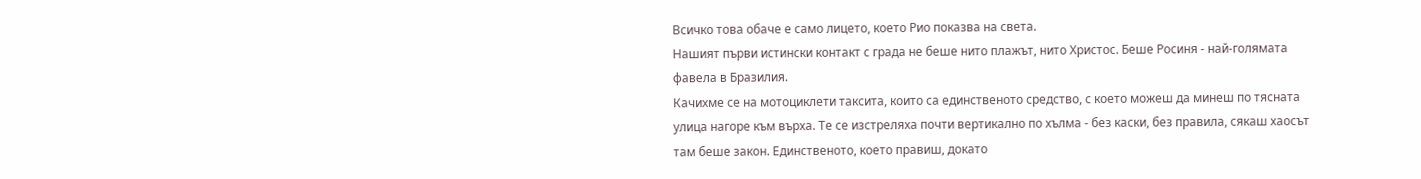Всичко това обаче е само лицето, което Рио показва на света.
Нашият първи истински контакт с града не беше нито плажът, нито Христос. Беше Росиня - най-голямата фавела в Бразилия.
Качихме се на мотоциклети таксита, които са единственото средство, с което можеш да минеш по тясната улица нагоре към върха. Те се изстреляха почти вертикално по хълма - без каски, без правила, сякаш хаосът там беше закон. Единственото, което правиш, докато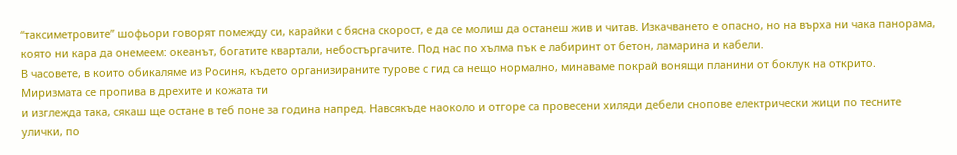“таксиметровите” шофьори говорят помежду си, карайки с бясна скорост, е да се молиш да останеш жив и читав. Изкачването е опасно, но на върха ни чака панорама, която ни кара да онемеем: океанът, богатите квартали, небостъргачите. Под нас по хълма пък е лабиринт от бетон, ламарина и кабели.
В часовете, в които обикаляме из Росиня, където организираните турове с гид са нещо нормално, минаваме покрай вонящи планини от боклук на открито.
Миризмата се пропива в дрехите и кожата ти
и изглежда така, сякаш ще остане в теб поне за година напред. Навсякъде наоколо и отгоре са провесени хиляди дебели снопове електрически жици по тесните улички, по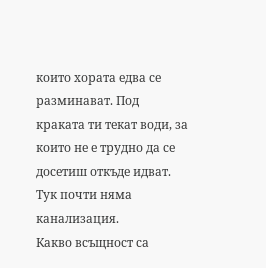които хората едва се разминават. Под краката ти текат води, за които не е трудно да се досетиш откъде идват. Тук почти няма канализация.
Какво всъщност са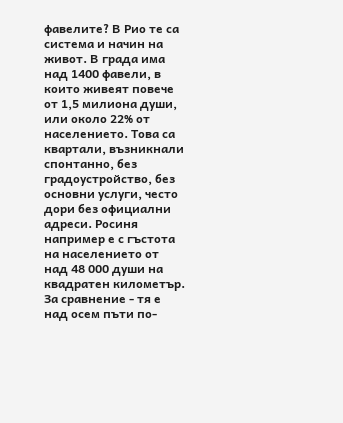фавелите? В Рио те са система и начин на живот. В града има над 1400 фавели, в които живеят повече от 1,5 милиона души, или около 22% от населението. Това са квартали, възникнали спонтанно, без градоустройство, без основни услуги, често дори без официални адреси. Росиня например е с гъстота на населението от над 48 000 души на квадратен километър. За сравнение - тя е над осем пъти по-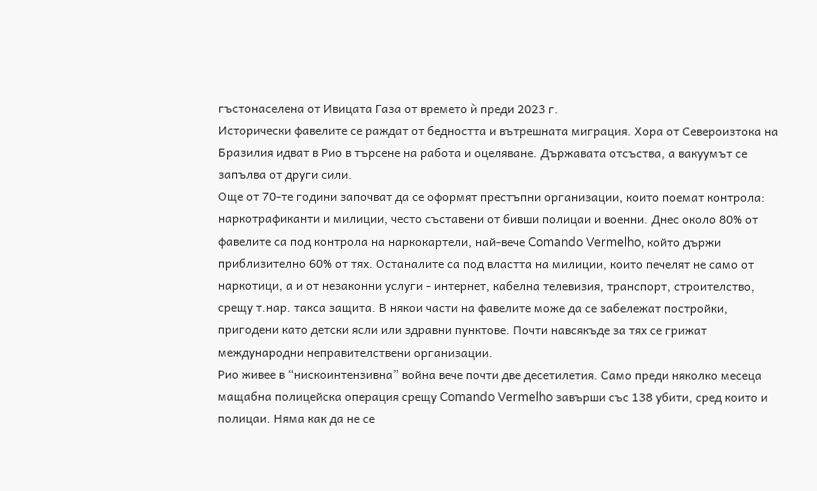гъстонаселена от Ивицата Газа от времето ѝ преди 2023 г.
Исторически фавелите се раждат от бедността и вътрешната миграция. Хора от Североизтока на Бразилия идват в Рио в търсене на работа и оцеляване. Държавата отсъства, а вакуумът се запълва от други сили.
Още от 70-те години започват да се оформят престъпни организации, които поемат контрола: наркотрафиканти и милиции, често съставени от бивши полицаи и военни. Днес около 80% от фавелите са под контрола на наркокартели, най-вече Comando Vermelho, който държи приблизително 60% от тях. Останалите са под властта на милиции, които печелят не само от наркотици, а и от незаконни услуги - интернет, кабелна телевизия, транспорт, строителство, срещу т.нар. такса защита. В някои части на фавелите може да се забележат постройки, пригодени като детски ясли или здравни пунктове. Почти навсякъде за тях се грижат международни неправителствени организации.
Рио живее в “нискоинтензивна” война вече почти две десетилетия. Само преди няколко месеца мащабна полицейска операция срещу Comando Vermelho завърши със 138 убити, сред които и полицаи. Няма как да не се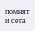помнят и сега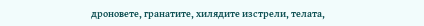дроновете, гранатите, хилядите изстрели, телата,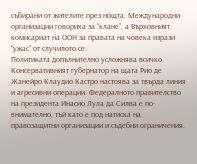събирани от жителите през нощта. Международни организации говориха за “клане”, а Върховният комисариат на ООН за правата на човека изрази “ужас” от случилото се.
Политиката допълнително усложнява всичко. Консервативният губернатор на щата Рио де Жанейро Клаудио Кастро настоява за твърда линия и агресивни операции. Федералното правителство на президента Инасио Лула да Силва е по-внимателно, тъй като е под натиска на правозащитни организации и съдебни ограничения.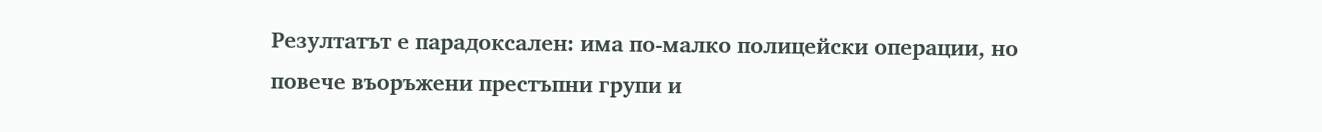Резултатът е парадоксален: има по-малко полицейски операции, но
повече въоръжени престъпни групи и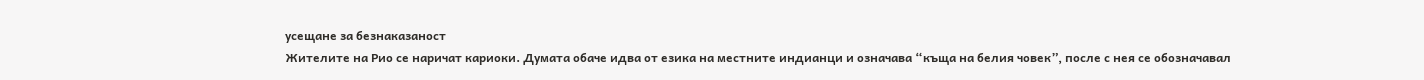усещане за безнаказаност
Жителите на Рио се наричат кариоки. Думата обаче идва от езика на местните индианци и означава “къща на белия човек”, после с нея се обозначавал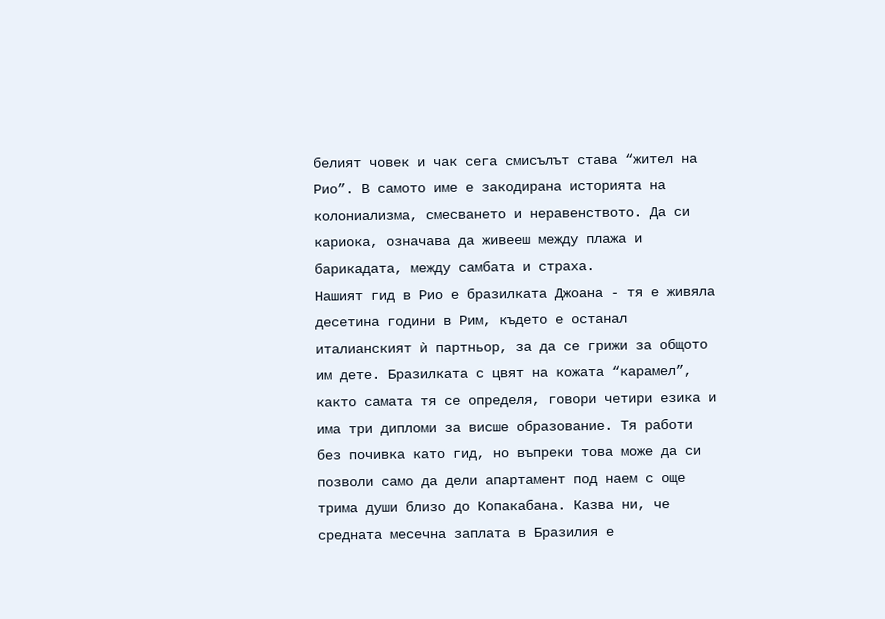белият човек и чак сега смисълът става “жител на Рио”. В самото име е закодирана историята на колониализма, смесването и неравенството. Да си кариока, означава да живееш между плажа и барикадата, между самбата и страха.
Нашият гид в Рио е бразилката Джоана - тя е живяла десетина години в Рим, където е останал италианският ѝ партньор, за да се грижи за общото им дете. Бразилката с цвят на кожата “карамел”, както самата тя се определя, говори четири езика и има три дипломи за висше образование. Тя работи без почивка като гид, но въпреки това може да си позволи само да дели апартамент под наем с още трима души близо до Копакабана. Казва ни, че средната месечна заплата в Бразилия е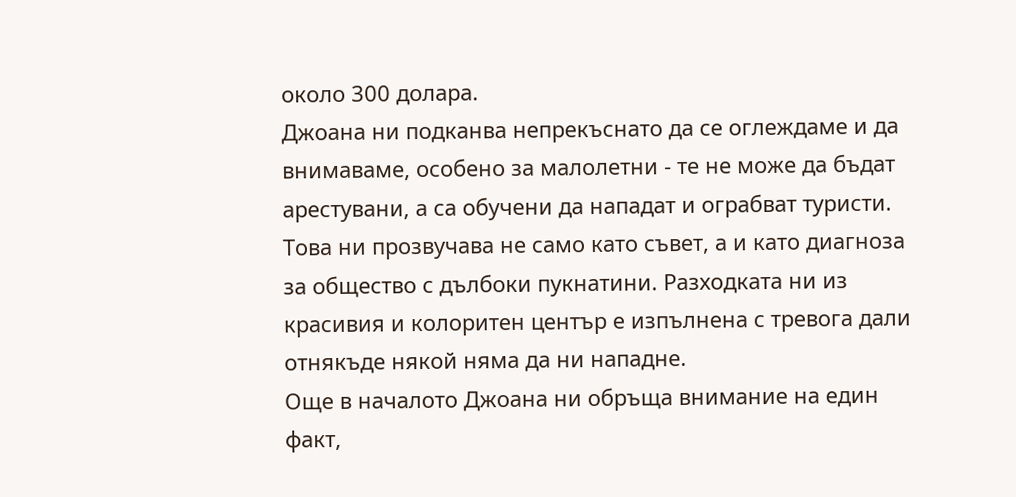около 300 долара.
Джоана ни подканва непрекъснато да се оглеждаме и да внимаваме, особено за малолетни - те не може да бъдат арестувани, а са обучени да нападат и ограбват туристи. Това ни прозвучава не само като съвет, а и като диагноза за общество с дълбоки пукнатини. Разходката ни из красивия и колоритен център е изпълнена с тревога дали отнякъде някой няма да ни нападне.
Още в началото Джоана ни обръща внимание на един факт,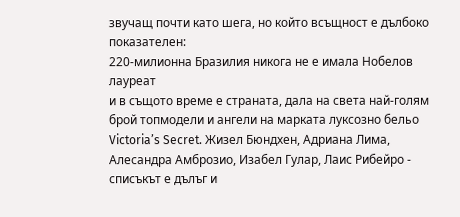звучащ почти като шега, но който всъщност е дълбоко показателен:
220-милионна Бразилия никога не е имала Нобелов лауреат
и в същото време е страната, дала на света най-голям брой топмодели и ангели на марката луксозно бельо Victoria’s Secret. Жизел Бюндхен, Адриана Лима, Алесандра Амброзио, Изабел Гулар, Лаис Рибейро - списъкът е дълъг и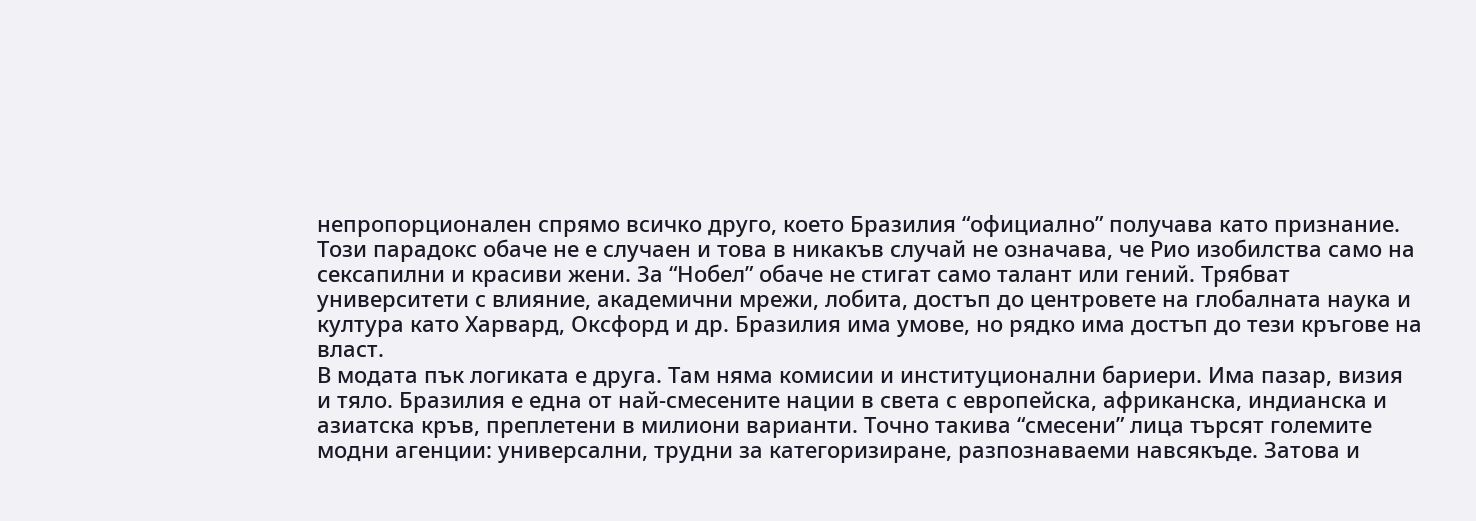непропорционален спрямо всичко друго, което Бразилия “официално” получава като признание.
Този парадокс обаче не е случаен и това в никакъв случай не означава, че Рио изобилства само на сексапилни и красиви жени. За “Нобел” обаче не стигат само талант или гений. Трябват университети с влияние, академични мрежи, лобита, достъп до центровете на глобалната наука и култура като Харвард, Оксфорд и др. Бразилия има умове, но рядко има достъп до тези кръгове на власт.
В модата пък логиката е друга. Там няма комисии и институционални бариери. Има пазар, визия и тяло. Бразилия е една от най-смесените нации в света с европейска, африканска, индианска и азиатска кръв, преплетени в милиони варианти. Точно такива “смесени” лица търсят големите модни агенции: универсални, трудни за категоризиране, разпознаваеми навсякъде. Затова и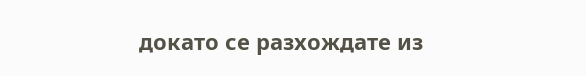докато се разхождате из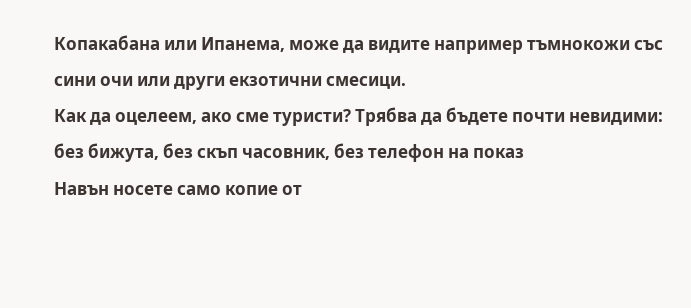Копакабана или Ипанема, може да видите например тъмнокожи със сини очи или други екзотични смесици.
Как да оцелеем, ако сме туристи? Трябва да бъдете почти невидими:
без бижута, без скъп часовник, без телефон на показ
Навън носете само копие от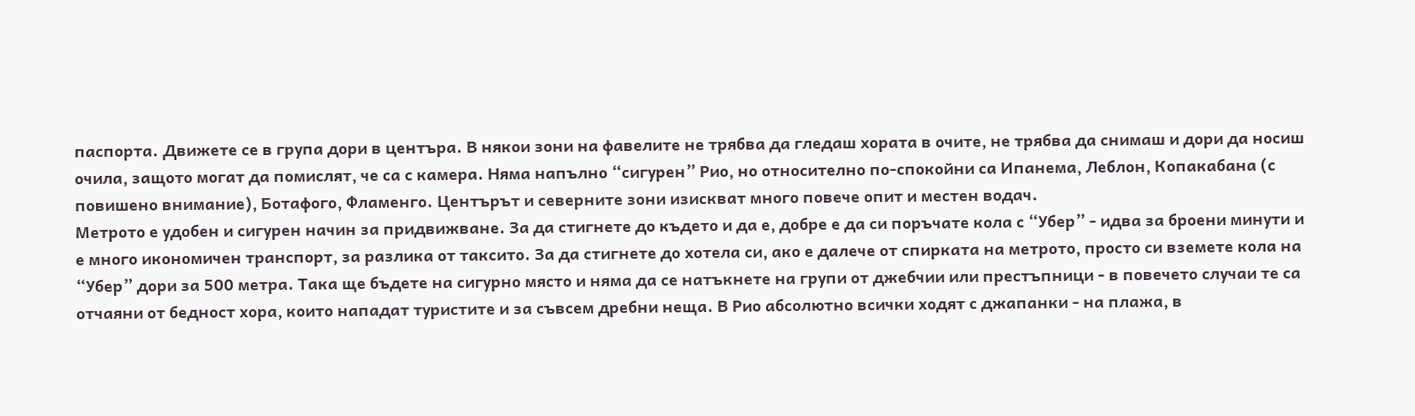паспорта. Движете се в група дори в центъра. В някои зони на фавелите не трябва да гледаш хората в очите, не трябва да снимаш и дори да носиш очила, защото могат да помислят, че са с камера. Няма напълно “сигурен” Рио, но относително по-спокойни са Ипанема, Леблон, Копакабана (с повишено внимание), Ботафого, Фламенго. Центърът и северните зони изискват много повече опит и местен водач.
Метрото е удобен и сигурен начин за придвижване. За да стигнете до където и да е, добре е да си поръчате кола с “Убер” - идва за броени минути и е много икономичен транспорт, за разлика от таксито. За да стигнете до хотела си, ако е далече от спирката на метрото, просто си вземете кола на “Убер” дори за 500 метра. Така ще бъдете на сигурно място и няма да се натъкнете на групи от джебчии или престъпници - в повечето случаи те са отчаяни от бедност хора, които нападат туристите и за съвсем дребни неща. В Рио абсолютно всички ходят с джапанки - на плажа, в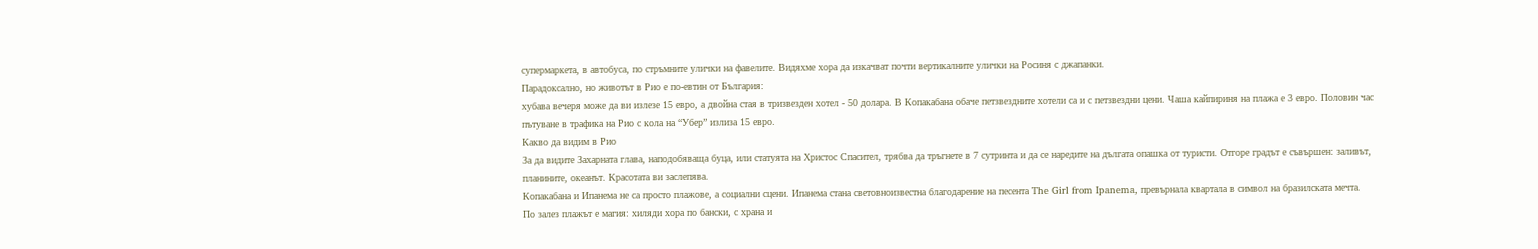супермаркета, в автобуса, по стръмните улички на фавелите. Видяхме хора да изкачват почти вертикалните улички на Росиня с джапанки.
Парадоксално, но животът в Рио е по-евтин от България:
хубава вечеря може да ви излезе 15 евро, а двойна стая в тризвезден хотел - 50 долара. В Копакабана обаче петзвездните хотели са и с петзвездни цени. Чаша кайпириня на плажа е 3 евро. Половин час пътуване в трафика на Рио с кола на “Убер” излиза 15 евро.
Какво да видим в Рио
За да видите Захарната глава, наподобяваща буца, или статуята на Христос Спасител, трябва да тръгнете в 7 сутринта и да се наредите на дългата опашка от туристи. Отгоре градът е съвършен: заливът, планините, океанът. Красотата ви заслепява.
Копакабана и Ипанема не са просто плажове, а социални сцени. Ипанема стана световноизвестна благодарение на песента The Girl from Ipanema, превърнала квартала в символ на бразилската мечта.
По залез плажът е магия: хиляди хора по бански, с храна и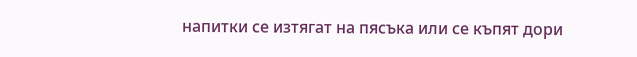напитки се изтягат на пясъка или се къпят дори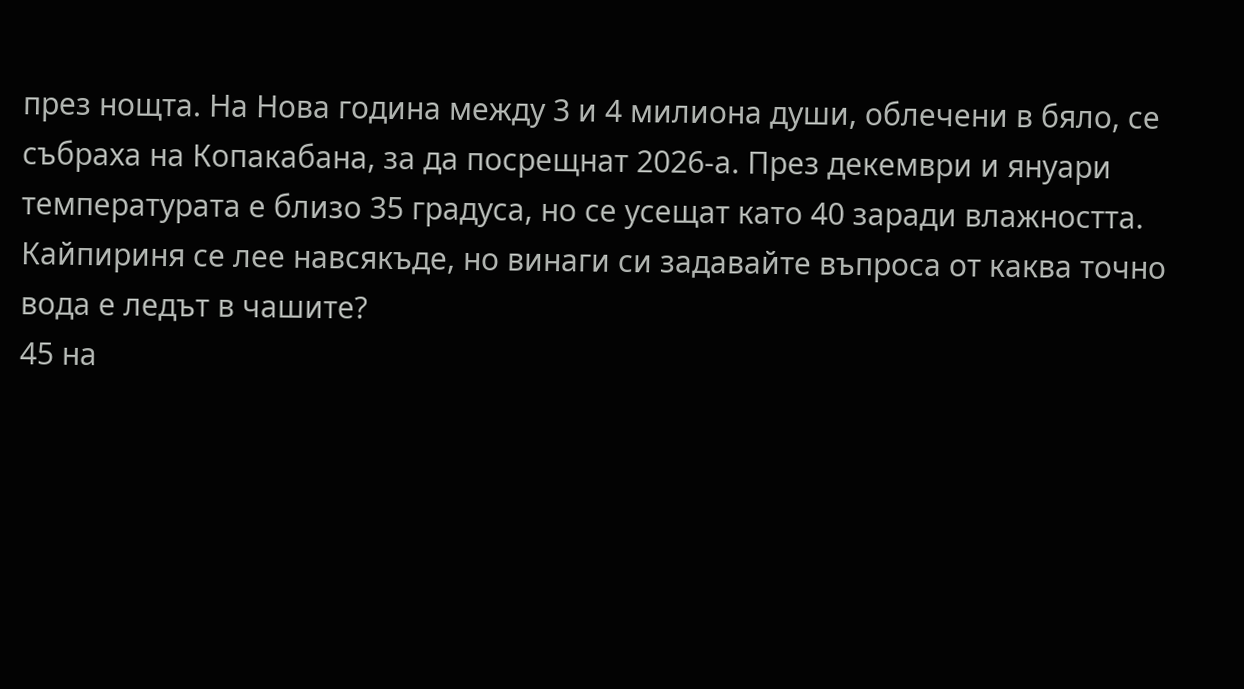през нощта. На Нова година между 3 и 4 милиона души, облечени в бяло, се събраха на Копакабана, за да посрещнат 2026-а. През декември и януари температурата е близо 35 градуса, но се усещат като 40 заради влажността. Кайпириня се лее навсякъде, но винаги си задавайте въпроса от каква точно вода е ледът в чашите?
45 на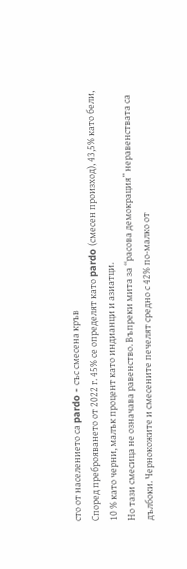сто от населението са pardo - със смесена кръв
Според преброяването от 2022 г. 45% се определят като pardo (смесен произход), 43,5% като бели, 10 % като черни, малък процент като индианци и азиатци.
Но тази смесица не означава равенство. Въпреки мита за “расова демокрация” неравенствата са дълбоки. Чернокожите и смесените печелят средно с 42% по-малко от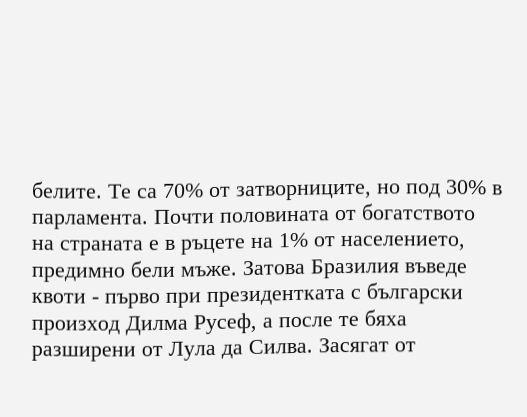белите. Те са 70% от затворниците, но под 30% в парламента. Почти половината от богатството на страната е в ръцете на 1% от населението, предимно бели мъже. Затова Бразилия въведе квоти - първо при президентката с български произход Дилма Русеф, а после те бяха разширени от Лула да Силва. Засягат от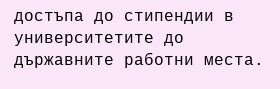достъпа до стипендии в университетите до държавните работни места.